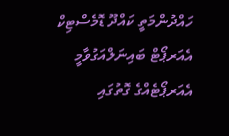ހައްދުންމަތީ ކައްދޫ ޑޮމެސްޓިކް އެއަރޕޯޓް ބައިނަލްއަގުވާމީ އެއަރޕޯޓެއްގެ ގޮތުގައި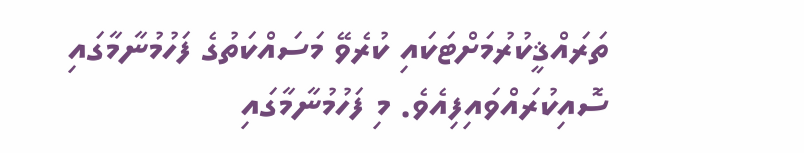ތަރައްޤީކުރުމަށްޓަކައި ކުރެވޭ މަސައްކަތުގެ ފަހުމުނާމާގައި ސޮއިކުރައްވައިފިއެވެ. މި ފަހުމުނާމާގައި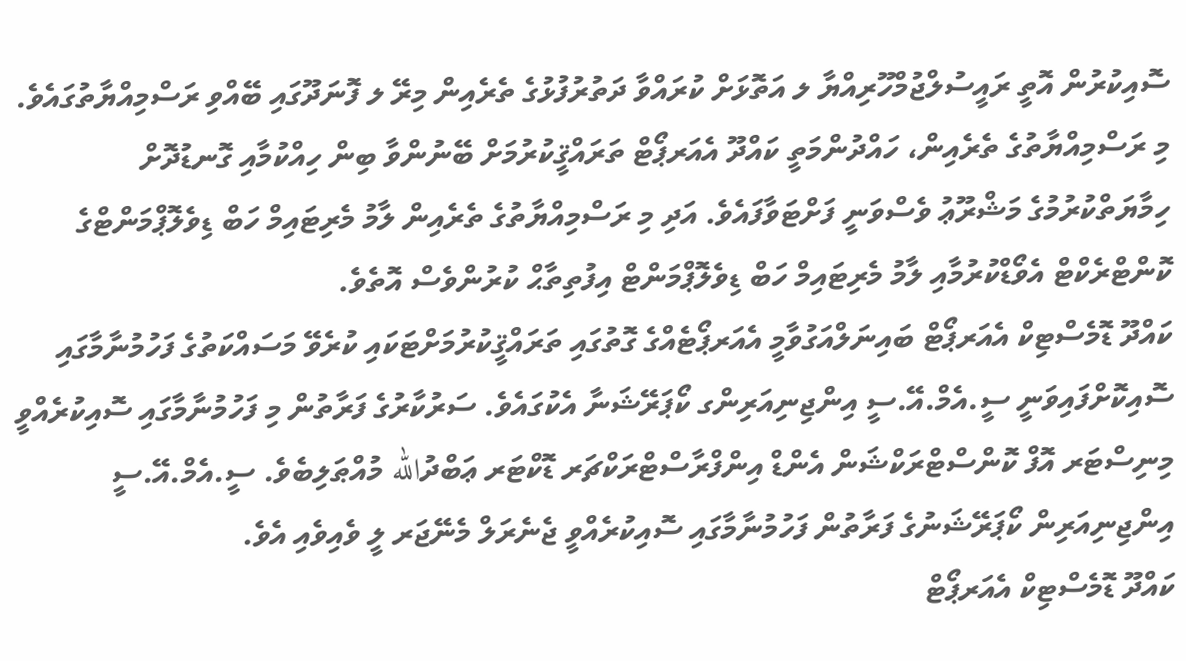ސޮއިކުރުން އޮތީ ރައީސުލްޖުމްހޫރިއްޔާ ލ އަތޮޅަށް ކުރައްވާ ދަތުރުފުޅުގެ ތެރެއިން މިރޭ ލ ފޮނަދޫގައި ބޭއްވި ރަސްމިއްޔާތުގައެވެ.
މި ރަސްމިއްޔާތުގެ ތެރެއިން، ހައްދުންމަތީ ކައްދޫ އެއަރޕޯޓް ތަރައްޤީކުރުމަށް ބޭނުންވާ ބިން ހިއްކުމާއި ގޮނޑުދޮށް ހިމާޔަތްކުރުމުގެ މަޝްރޫޢު ވެސްވަނީ ފަށްޓަވާފައެވެ. އަދި މި ރަސްމިއްޔާތުގެ ތެރެއިން ލާމު މެރިޓައިމް ހަބް ޑިވެލޮޕްމަންޓްގެ ކޮންޓްރެކްޓް އެވޯޑްކުރުމާއި ލާމު މެރިޓައިމް ހަބް ޑިވެލޮޕްމަންޓް އިފުތިތާޙް ކުރުންވެސް އޮތެވެ.
ކައްދޫ ޑޮމެސްޓިކް އެއަރޕޯޓް ބައިނަލްއަގުވާމީ އެއަރޕޯޓެއްގެ ގޮތުގައި ތަރައްޤީކުރުމަށްޓަކައި ކުރެވޭ މަސައްކަތުގެ ފަހުމުނާމާގައި ސޮއިކޮށްފައިވަނީ ސީ.އެމް.އޭ.ސީ އިންޖިނިއަރިންގ ކޯޕަރޭޝަނާ އެކުގައެވެ. ސަރުކާރުގެ ފަރާތުން މި ފަހުމުނާމާގައި ސޮއިކުރެއްވީ މިނިސްޓަރ އޮފް ކޮންސްޓްރަކްޝަން އެންޑް އިންފްރާސްޓްރަކްޗަރ ޑޮކްޓަރ ޢަބްދުالله މުއްޠަލިބެވެ. ސީ.އެމް.އޭ.ސީ އިންޖިނިއަރިން ކޯޕަރޭޝަނުގެ ފަރާތުން ފަހުމުނާމާގައި ސޮއިކުރެއްވީ ޖެނެރަލް މެނޭޖަރ ލީ ވެއިވެއި އެވެ.
ކައްދޫ ޑޮމެސްޓިކް އެއަރޕޯޓް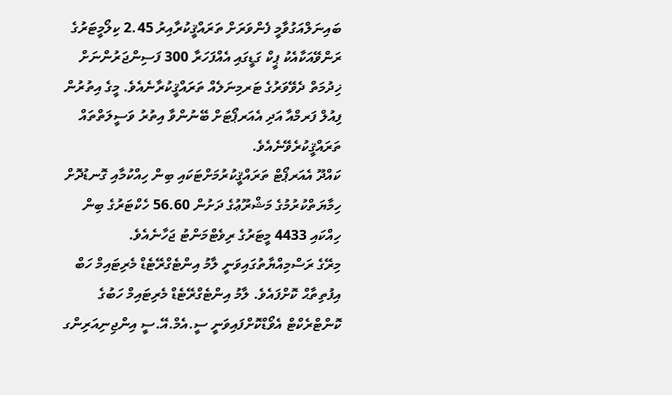ބައިނަލްއަގުވާމީ ފެންވަރަށް ތަރައްޤީކުރާއިރު 2.45 ކިލޯމީޓަރުގެ ރަންވޭއަކާއެކު ޕީކް ގަޑީގައި އެއްފަހަރާ 300 ފަސިންޖަރުންނަށް ޚިދުމަތް ދެވޭވަރުގެ ޓަރމިނަލެއް ތަރައްޤީކުރާނެއެވެ. މީގެ އިތުރުން ފިއުލް ފަރމްއާ އަދި އެއަރޕޯޓަށް ބޭނުންވާ އިތުރު ވަސީލަތްތައް ތަރައްޤީކުރެވޭނެއެވެ.
ކައްދޫ އެއަރޕޯޓް ތަރައްޤީކުރުމަށްޓަކައި ބިން ހިއްކުމާއި ގޮނޑުދޮށް ހިމާޔަތްކުރުމުގެ މަޝްރޫޢުގެ ދަށުން 56.60 ހެކްޓަރުގެ ބިން ހިއްކައި 4433 މީޓަރުގެ ރިވެޓްމަންޓު ޖަހާނެއެވެ.
މިރޭގެ ރަސްމިއްޔާތުގައިވަނީ ލާމު އިންޓެގްރޭޓެޑް މެރިޓައިމް ހަބް އިފުތިތާޙް ކޮށްފައެވެ. ލާމު އިންޓެގްރޭޓެޑް މެރިޓައިމް ހަބުގެ ކޮންޓްރެކްޓް އެވޯޑްކޮށްފައިވަނީ ސީ.އެމް.އޭ.ސީ އިންޖިނިއަރިންގ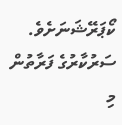ކޯޕަރޭޝަނަށެވެ. ސަރުކާރުގެ ފަރާތުން މި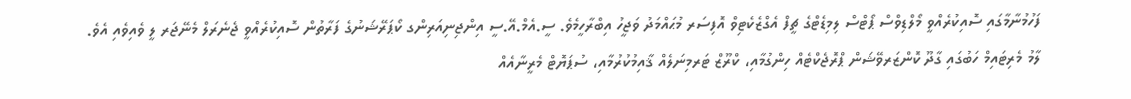ފަހުމުނާމާގައި ސޮއިކުރެއްވީ މޯލްޑިވްސް ޕޯޓްސް ލިމިޑެޓްގެ ޗީފް އެގްޒެކެޓިވް އޮފިސަރ މުޙައްމަދު ވަޖީހު އިބްރާހީމެވެ. ސީ.އެމް.އޭ.ސީ އިންޖިނިއަރިންގ ކޯޕަރޭޝަނުގެ ފަރާތުން ސޮއިކުރެއްވީ ޖެނެރަލް މެނޭޖަރ ލީ ވެއިވެއި އެވެ.
ލާމު މެރިޓައިމް ހަބުގައި ގާދޫ ކޮންޒަރވޭޝަން ޕްރޮޖެކްޓެއް ހިންގުމާއި، ކްރޫޒް ޓަރމިނަލެއް ޤާއިމުކުރުމާއި، ސުޕަޔޮޓް މެރީނާއެއް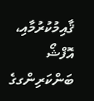ޤާއިމުކުރުމާއި، އޮފްޝޯ ބަންކަރިންގގެ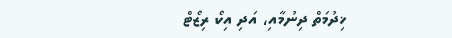ޚިދުމަތް ދިނުމާއި، އަދި އިކޯ ރިޒޯޓް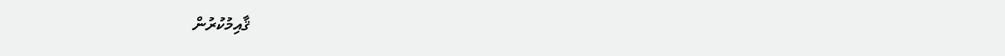ޤާއިމުކުރުން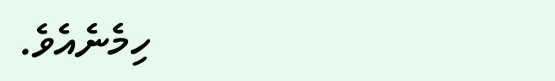ހިމެނެއެވެ.